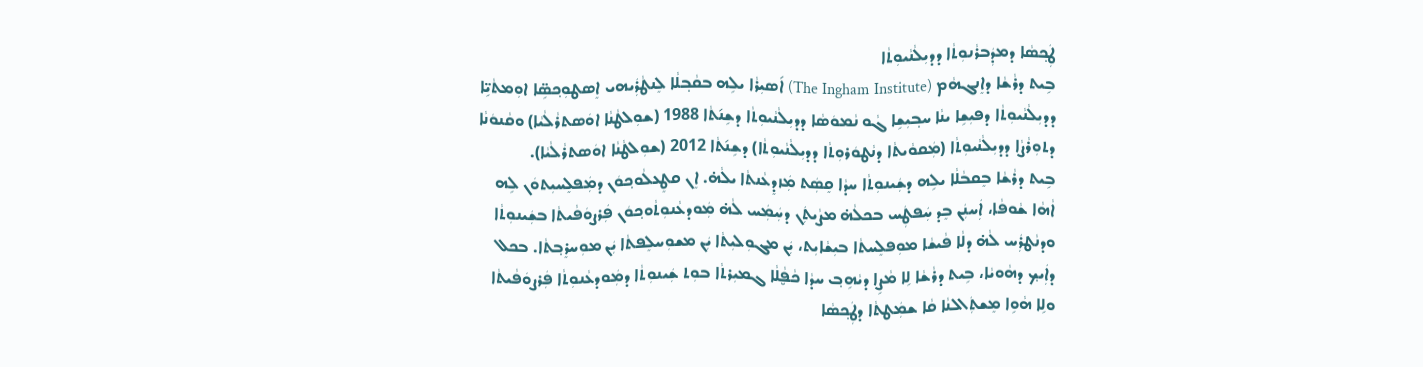ܛܲܟ݂ܣܵܐ ܕܡܕܲܒܪܵܢܘܼܬܵܐ ܕܕܝܼܠܵܢܵܝܘܼܬܵܐ
ܒܹܝܬ ܕܪܵܫܵܐ ܕܐܸܢܓܗܵܡ (The Ingham Institute) ܐ݇ܣܝܼܪܵܐ ܝܠܹܗ ܒܩܵܒ݂ܠܵܐ ܠܸܢܛܵܪܲܝܗܝ ܐܸܣܛܘܼܟ݂ܣܹ̈ܐ ܐܘܼܡܬܵܝܹ̈ܐ ܕܕܝܼܠܵܢܵܝܘܼܬܵܐ ܕܦܝܼܫܹܐ ܝܢܵܐ ܚܒ݂ܝܼܫܹܐ ܓܵܘ ܢܵܡܘܿܣܵܐ ܕܕܝܼܠܵܢܵܝܘܼܬܵܐ ܕܫܹܢ݇ܬܵܐ 1988 (ܫܘܼܠܛܵܢܵܐ ܐܘܿܣܬܪܵܠܵܝܵܐ) ܘܩܵܢܘܿܢܵܐ ܕܬܘܼܪܵܨܵܐ ܕܕܝܼܠܵܢܵܝܘܼܬܵܐ (ܡܲܩܘܵܝܬܵܐ ܕܢܵܛܘܿܪܘܼܬܵܐ ܕܕܝܼܠܵܢܵܝܘܼܬܵܐ) ܕܫܹܢ݇ܬܵܐ 2012 (ܫܘܼܠܛܵܢܵܐ ܐܘܿܣܬܪܵܠܵܝܵܐ).
ܒܹܝܬ ܕܪܵܫܵܐ ܒܸܩܒܵܠܵܐ ܝܠܹܗ ܕܫܲܝܢܘܼܬܵܐ ܚܕܵܐ ܩܸܣܲܬ ܡܲܙܕܸܥܵܢܬܵܐ ܝܠܵܗ̇. ܐܸܢ ܩܛܸܥܠܵܘܟ݂ܘܿܢ ܕܡܲܦܠܸܚܝܼܬܘܿܢ ܠܹܗ ܐܵܗܵܐ ܫܵܘܦܵܐ، ܐܲܚܢܲܢ ܒܸܕ ܚܲܦܛܲܚ ܒܟܠܵܗ̇ ܡܨܵܝܬܲܢ ܕܚܲܡܲܚ ܠܵܗ̇ ܡܲܘܕܥܵܢܘܼܬܵܘܟ݂ܘܿܢ ܦܲܪܨܘܿܦܵܝܬܵܐ ܒܫܲܝܢܘܼܬܵܐ ܘܕܢܵܛܪܲܚ ܠܵܗ̇ ܕܠܵܐ ܦܵܝܫܵܐ ܡܘܼܦܠܸܚܬܵܐ ܒܝܼܫܵܐܝܼܬ، ܝܲܢ ܡܓܘܼܠܝܼܬܵܐ ܝܲܢ ܡܫܘܼܚܠܸܦܬܵܐ ܝܲܢ ܡܘܼܚܪܸܒ݂ܬܵܐ. ܒܟܠ ܕܐܲܝܟ݂ ܕܗܵܘܝܵܐ، ܒܹܝܬ ܕܪܵܫܵܐ ܠܹܐ ܡܵܨܹܐ ܕܝܵܗܹܒ݂ ܚܕܵܐ ܟܵܦ̮ܵܠܵܐ ܓܡܝܼܪܬܵܐ ܒܘܼܬ ܫܲܝܢܘܼܬܵܐ ܕܡܲܘܕܥܵܢܘܼܬܵܐ ܦܲܪܨܘܿܦܵܝܬܵܐ ܘܠܹܐ ܗܵܘܹܐ ܡܸܫܬܲܐܠܢܵܐ ܩܵܐ ܫܡܲܛܬܵܐ ܕܛܲܟ݂ܣܵܐ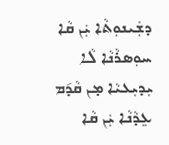ܕܫܲܝܢܘܼܬܵܐ ܝܲܢ ܩܵܐ ܚܘܼܣܪܵܢܵܐ ܠܵܐ ܝܼܕܝܼܥܝܵܐ ܡ̣ܢ ܩܵܕ݇ܡ ܥܸܕܵܢܵܐ ܝܲܢ ܩܵܐ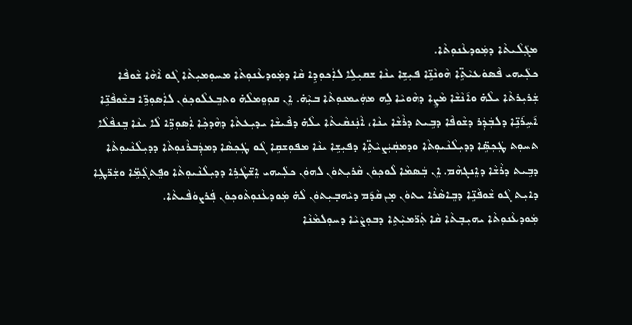ܡܓܲܠܵܝܬܵܐ ܕܡܲܘܕܥܵܢܘܼܬܵܐ.
ܟܠܲܝܗܝ ܦܵܣܘܿܥܝܵܬܹ̈ܐ ܗܵܘܢܵܢܹ̈ܐ ܦܝܼܫܹܐ ܝܢܵܐ ܫܩܝܼܠܹܐ ܠܐܲܟܘܼܕܹܐ ܩܵܐ ܕܡܲܘܕܥܵܢܘܼܬܵܐ ܡܚܘܼܡܝܼܬܵܐ ܓܵܘ ܐܵܗܵܐ ܫܵܘܦܵܐ ܫܲܪܝܼܪܬܵܐ ܝܠܵܗ̇ ܘܐ݇ܢܵܫܵܐ ܡܵܨܹܐ ܕܗܵܘܝܵܐ ܠܹܗ ܡܗܲܝܡܢܘܼܬܵܐ ܒܝܼܵܗ̇. ܐܸܢ ܩܘܼܘܸܡܠܵܗ̇ ܘܬܒܸܥܠܵܘܟ݂ܘܿܢ ܠܐܲܣܘܼܪܹ̈ܐ ܒܫܵܘܦܵܢܹ̈ܐ ܐ݇ܚܹܪ݇ܢܹ̈ܐ ܕܠܒܲܕܲܪ ܕܫܵܘܦܵܐ ܕܒܹܝܬ ܕܪܵܫܵܐ ܝܢܵܐ، ܐܵܢܲܢܩܵܝܬܵܐ ܝܠܵܗ̇ ܕܦܵܝܫܵܐ ܝܕܝܼܥܬܵܐ ܕܗܵܕܟ݂ܵܐ ܐܲܣܘܼܪܹ̈ܐ ܠܵܐ ܝܢܵܐ ܒܸܢܦܵܠܵܐ ܬܚܘܼܬ ܛܲܟ݂ܣܹ̈ܐ ܕܕܝܼܠܵܢܵܝܘܼܬܵܐ ܘܕܡܩܲܝܲܨܝܵܬܹ̈ܐ ܕܦܝܼܫܹܐ ܝܢܵܐ ܡܦܘܼܫܩܹܐ ܓܵܘ ܛܲܟ݂ܣܵܐ ܕܡܕܲܒܪܵܢܘܼܬܵܐ ܕܕܝܼܠܵܢܵܝܘܼܬܵܐ ܕܒܹܝܬ ܕܪܵܫܵܐ ܕܐܸܢܓܗܵܡ. ܐܸܢ ܒܲܣܡܵܐ ܠܵܘܟ݂ܘܿܢ ܩܵܪܝܼܬܘܿܢ ܠܗܘܿܢ ܟܠܲܝܗܝ ܐܸܫ̈ܛܵܪܹܐ ܕܕܝܼܠܵܢܵܝܘܼܬܵܐ ܘܦܸܬܓ݂ܵܡܹ̈ܐ ܘܫܲܪ̈ܛܹܐ ܕܐܝܼܬ ܓܵܘ ܫܵܘܦܵܢܹ̈ܐ ܕܒܸܐܣܵܪܵܐ ܝܬܘܿܢ ܡ̣ܢ ܩܵܕ݇ܡ ܕܝܵܗܒ݂ܝܼܬܘܿܢ ܠܵܗ̇ ܡܲܘܕܥܵܢܘܼܬܵܘܟ݂ܘܿܢ ܦܲܪܨܘܿܦܵܝܬܵܐ.
ܡܲܘܕܥܵܢܘܼܬܵܐ ܝܗܝܼܒ݂ܬܵܐ ܩܵܐ ܬܲܪ̈ܡܝܼܵܬܹܐ ܕܒܘܼܨܵܝܵܐ ܕܚܘܼܠܡܵܢܵܐ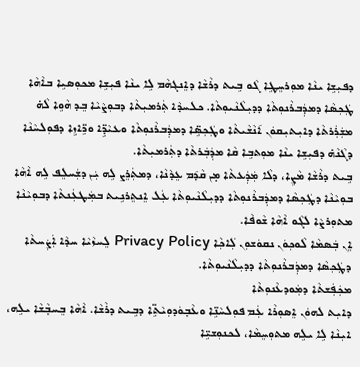ܕܦܝܼܫܹܐ ܝܢܵܐ ܡܘܼܪܚܸܛܹܐ ܓܵܘ ܒܹܝܬ ܕܪܵܫܵܐ ܕܐܸܢܓܗܵܡ ܠܹܐ ܝܢܵܐ ܦܝܼܫܹܐ ܡܟܘܼܣܝܹܐ ܒܐܵܗܵܐ ܛܲܟ݂ܣܵܐ ܕܡܕܲܒܪܵܢܘܼܬܵܐ ܕܕܝܼܠܵܢܵܝܘܼܬܵܐ. ܟܠܚܕܵܐ ܬܲܪܡܝܼܬܵܐ ܕܒܘܼܨܵܝܵܐ ܒܸܕ ܗܵܘܹܐ ܠܵܗ̇ ܡܫܲܪܲܪܬܵܐ ܕܐܝܼܬܝܼܩܘܿܢ ܐ݇ܢܵܫܵܝܬܵܐ ܘܛܲܟ݂ܣܹ̈ܐ ܕܡܕܲܒܪܵܢܘܼܬܵܐ ܘܥܝܵܕܹ̈ܐ ܘܪܹ̈ܐܙܹܐ ܕܦܘܼܠܚܵܢܵܐ ܕܓܵܢܵܗ̇ ܕܦܝܼܫܹܐ ܝܢܵܐ ܡܘܼܬܒܹܐ ܩܵܐ ܡܕܲܒܲܪܬܵܐ ܕܬܲܪܡܝܼܬܵܐ.
ܒܹܝܬ ܕܪܵܫܵܐ ܡܵܨܹܐ، ܕܠܵܐ ܡܲܕܲܥܬܵܐ ܡ̣ܢ ܩܵܕ݇ܡ ܥܸܕܵܢܵܐ، ܕܡܬܲܪܸܨ ܠܹܗ ܝܲܢ ܕܫܲܚܠܸܦ ܠܹܗ ܐܵܗܵܐ ܒܘܼܝܵܢܵܐ ܕܛܲܟ݂ܣܵܐ ܕܡܕܲܒܪܵܢܘܼܬܵܐ ܕܕܝܼܠܵܢܵܝܘܼܬܵܐ ܥܲܠ ܐܸܢܬܸܪܢܹܝܬ ܒܡܲܛܥܲܢܬܵܐ ܕܒܘܼܝܵܢܵܐ ܡܬܘܼܪܨܵܐ ܠܓܵܘ ܐܵܗܵܐ ܫܵܘܦܵܐ.
ܐܸܢ ܒܲܣܡܵܐ ܠܵܘܟ݂ܘܿܢ ܢܩܘܿܫܘܼܢ ܠܲܐܟ݂ܵܐ Privacy Policy ܠܸܚܙܵܝܵܐ ܚܕܵܐ ܐܲܨܲܚܬܵܐ ܕܛܲܟ݂ܣܵܐ ܕܡܕܲܒܪܵܢܘܼܬܵܐ ܕܕܝܼܠܵܢܵܝܘܼܬܵܐ.
ܡܟܲܦܲܫܬܵܐ ܕܡܲܘܕܥܵܢܘܼܬܵܐ
ܕܐܝܼܬ ܠܗܘܿܢ ܐܸܣܘܼܪܵܐ ܥܲܡ ܦܘܼܠܚܵܢܹ̈ܐ ܘܥܵܒ݂ܘܿܕܘܼܝܵܬܹ̈ܐ ܕܒܹܝܬ ܕܪܵܫܵܐ. ܐܵܗܵܐ ܒܸܚܒ݂ܵܫܵܐ ܝܠܹܗ، ܐܝܼܢܵܐ ܠܹܐ ܝܠܹܗ ܡܬܘܼܚܸܡܵܐ، ܠܟܢܘܼܫܝܹ̈ܐ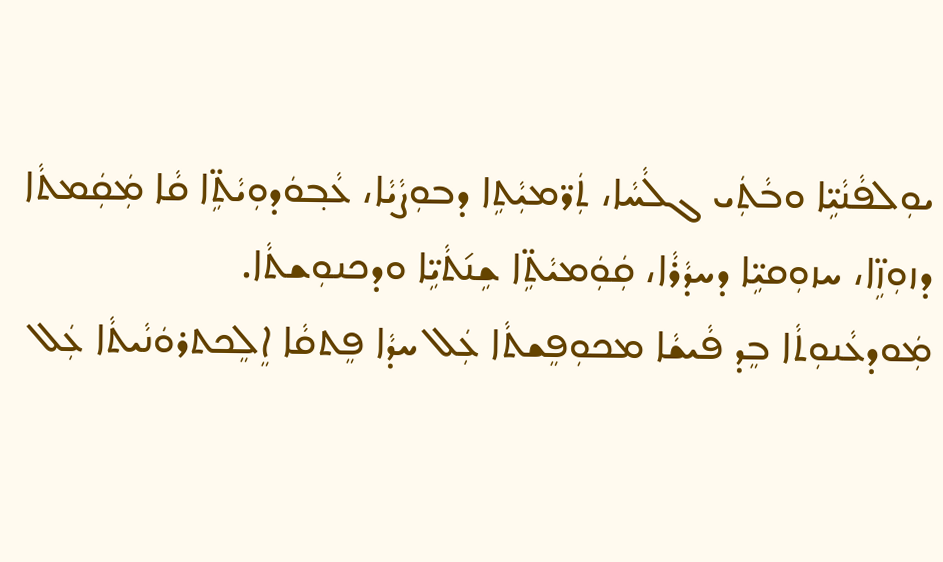ܝܘܼܠܦܵܢܵܝܹ̈ܐ ܘܒܵܬܲܝ ܓܠܵܚܵܐ، ܬܲܪ̈ܡܝܼܵܬܹܐ ܕܒܘܼܨܵܝܵܐ، ܥܵܒ݂ܘܿܕܘܼܝܵܬܹ̈ܐ ܩܵܐ ܡܲܩܲܡܬܵܐ ܕܙܘܼܙܹ̈ܐ، ܚܙܘܼܩܝܹ̈ܐ ܕܚܕܵܪܵܐ، ܩܲܘܲܡܝܵܬܹ̈ܐ ܫܹܢ݇ܬܵܝܹ̈ܐ ܘܕܟܢܘܼܫܬܵܐ.
ܡܲܘܕܥܵܢܘܼܬܵܐ ܒܸܕ ܦܵܝܫܵܐ ܡܟܘܼܦܸܫܬܵܐ ܥܲܠ ܚܕܵܐ ܦܸܬܩܵܐ ܐܸܠܸܟܬܪܘܿܢܵܝܬܵܐ ܥܲܠ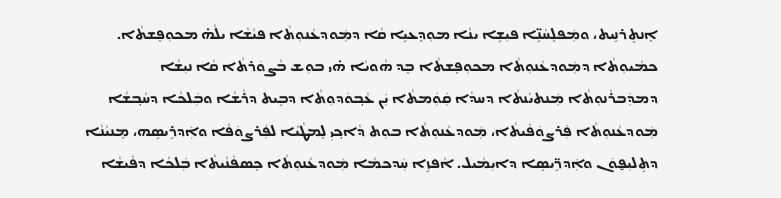ܐܸܢܬܸܪܢܹܝܬ، ܘܡܲܦܠܸܚܵܢܹ̈ܐ ܦܝܼܫܹܐ ܝܢܵܐ ܡܘܼܕܸܥܝܹܐ ܩܵܐ ܕܡܲܘܕܥܵܢܘܼܬܵܐ ܦܝܵܫܵܐ ܝܠܵܗ̇ ܡܟܘܼܦܸܫܬܵܐ. ܟܡܵܝܘܼܬܵܐ ܕܡܲܘܕܥܵܢܘܼܬܵܐ ܡܟܘܼܦܸܫܬܵܐ ܒܸܕ ܗܵܘܝܵܐ ܗ̇ܝ ܒܘܼܫ ܒܵܨܘܿܪܬܵܐ ܩܵܐ ܢܝܼܫܵܐ ܕܡܕܲܒܪܵܢܘܼܬܵܐ ܡܲܢܬܝܵܢܬܵܐ ܕܚܕܵܐ ܩܲܘܲܡܬܵܐ ܝܲܢ ܥܵܒ݂ܘܿܕܘܼܬܵܐ ܕܒܹܝܬ ܕܪܵܫܵܐ ܘܒܲܠܟܵܐ ܕܚܵܒ݂ܫܵܐ ܡܲܘܕܥܵܢܘܼܬܵܐ ܦܲܪܨܘܿܦܵܝܬܵܐ، ܡܲܘܕܥܵܢܘܼܬܵܐ ܒܘܼܬ ܕܵܐܟ݂ܝܼ ܠܸܡܛܵܝܵܐ ܠܦܲܪܨܘܿܦܵܐ ܘܐܲܕܪܹܝܣܹܗ، ܡܸܢܝܵܢܵܐ ܕܬܹܠܝܼܦ̮ܘܿܢ ܘܐܲܕܪܹ̈ܝܣܹܐ ܕܐܝܼܡܵܝܠ. ܐܵܦܙܹܐ ܚܲܕܟܡܵܐ ܡܲܘܕܥܵܢܘܼܬܵܐ ܟܸܣܦܵܢܵܝܬܵܐ ܒܲܠܟܵܐ ܕܦܵܝܫܵܐ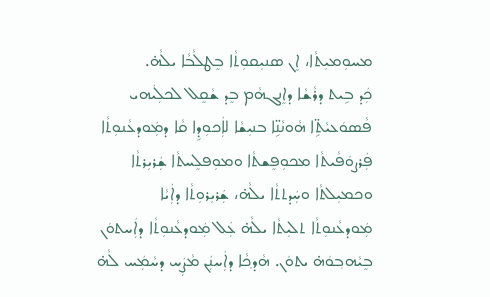ܡܚܘܼܡܝܼܬܵܐ، ܐܸܢ ܣܢܝܼܩܘܼܬܵܐ ܒܸܛܠܵܒܵܐ ܝܠܵܗ̇.
ܟܲܕ ܒܹܝܬ ܕܪܵܫܵܐ ܕܐܸܢܓܗܵܡ ܒܸܕ ܫܵܩܸܠ ܠܟܠܲܝܗܝ ܦܵܣܘܿܥܝܵܬܹ̈ܐ ܗܵܘܢܵܢܹ̈ܐ ܒܢܝܼܫܵܐ ܠܐܲܟܘܼܕܹܐ ܩܵܐ ܕܡܲܘܕܥܵܢܘܼܬܵܐ ܦܲܪܨܘܿܦܵܝܬܵܐ ܡܟܘܼܦܸܫܬܵܐ ܘܡܘܼܦܠܸܚܬܵܐ ܫܲܪܝܼܪܬܵܐ ܘܟܡܝܼܠܬܵܐ ܘܚܲܕܬܬܵܐ ܝܠܵܗ̇، ܫܲܪܝܼܪܘܼܬܵܐ ܕܐܲܝܵܐ ܡܲܘܕܥܵܢܘܼܬܵܐ ܬܠܝܼܬܵܐ ܝܠܵܗ̇ ܥܲܠ ܡܲܘܕܥܵܢܘܼܬܵܐ ܕܐܲܚܬܘܿܢ ܒܸܝܵܗܒ݂ܘܿܗ̇ ܝܬܘܿܢ. ܗܵܕܟ݂ܵܐ ܕܐܲܚܢܲܢ ܡܵܨܲܚ ܕܚܵܡܲܚ ܠܵܗ̇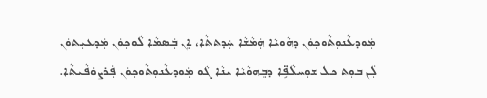ܡܲܘܕܥܵܢܘܼܬܵܘܟ݂ܘܿܢ ܕܗܵܘܝܵܐ ܗܲܡܵܫܵܐ ܚܲܕܬܬܵܐ، ܐܸܢ ܒܲܣܡܵܐ ܠܵܘܟ݂ܘܿܢ ܡܲܕܥܝܼܬܘܿܢ ܠܲܢ ܒܘܼܬ ܟܠ ܫܘܼܚܠܵܦܹ̈ܐ ܕܒܸܗܘܵܝܵܐ ܝܢܵܐ ܓܵܘ ܡܲܘܕܥܵܢܘܼܬܵܘܟ݂ܘܿܢ ܦܲܪܨܘܿܦܵܝܬܵܐ.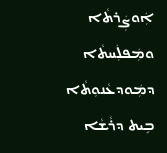ܐܲܘܨܲܪܬܵܐ ܘܡܲܦܠܲܚܬܵܐ ܕܡܲܘܕܥܵܢܘܼܬܵܐ
ܒܹܝܬ ܕܪܵܫܵܐ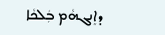ܕܐܸܢܓܗܵܡ ܒܲܠܟܵܐ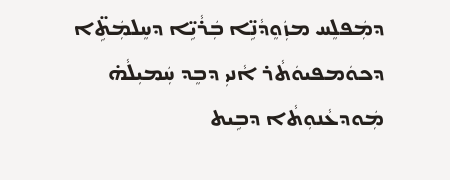ܕܡܲܦܠܸܚ ܡܙܲܘܸܕܵܢܹ̈ܐ ܒܲܪܵܝܹ̈ܐ ܕܚܸܠܡܲܬܹ̈ܐ ܕܟܘܿܡܦܝܘܿܬܵܪ ܐܵܢܝܼ ܕܒܸܕ ܚܲܡܝܼܠܵܗ̇ ܡܲܘܕܥܵܢܘܼܬܵܐ ܕܒܹܝܬ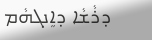ܕܪܵܫܵܐ ܕܐܸܢܓܗܵܡ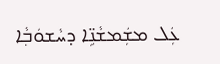ܥܲܠ ܡܫܲܡܫܵܢܹ̈ܐ ܕܚܵܫܘܿܒ݂ܵܐ